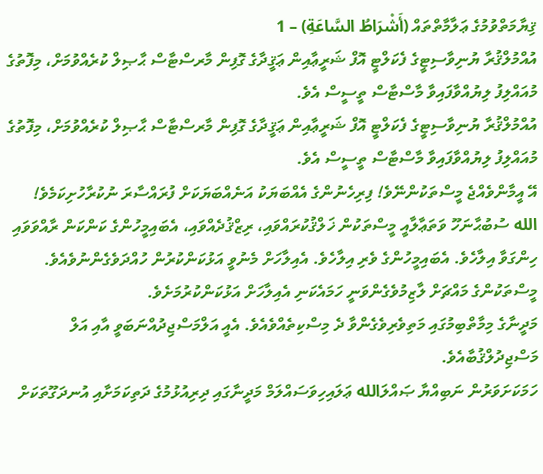ޤިޔާމަތްވުމުގެ ޢަލާމާތްތައް (أَشْرَاطُ السَّاعَةِ) – 1
އުއްމުލްޤުރާ ޔުނިވާސިޓީގެ ފެކަލްޓީ އޮފް ޝަރީޢާއިން ޢަޤީދާގެ ގޮފިން މާރސްޓާސް ޙާޞިލް ކުރެއްވުމަށް، މިފޮތުގެ މުއައްލިފު ލިޔުއްވާފައިވާ މާސްޓާސް ތީސީސް އެވެ.
އުއްމުލްޤުރާ ޔުނިވާސިޓީގެ ފެކަލްޓީ އޮފް ޝަރީޢާއިން ޢަޤީދާގެ ގޮފިން މާރސްޓާސް ޙާޞިލް ކުރެއްވުމަށް، މިފޮތުގެ މުއައްލިފު ލިޔުއްވާފައިވާ މާސްޓާސް ތީސީސް އެވެ.
އޭ އީމާންވެއްޖެ މީސްތަކުންނޭވެ! ފިރިހެނުންގެ އެއްބަޔަކު އަނެއްބަޔަކަށް ފުރައްސާރަ ނުކުރާހުށިކަމެވެ!
الله ސުބުޙާނަހޫ ވަތަޢާލާއީ މީސްތަކުން ޚަލްޤުކުރައްވައި، ރިޒްޤުދެއްވައި، އެބައިމީހުންގެ ކަންކަން ރާއްވަވައި ހިންގަވާ އިލާހެވެ. އެބައިމީހުންގެ ވެރި އިލާހެވެ. އެއިލާހަށް މެނުވީ އަޅުކަންކުރުން ހުއްދަވެގެންނުވެއެވެ. މީސްތަކުންގެ މައްޗަށް ލާޒިމުވެގެންވަނީ ހަމައެކަނި އެއިލާހަށް އަޅުކަންކުރުމަށެވެ.
މަދީނާގެ މިމާތްބިމުގައި މަތިވެރިވެގެންވާ ދެ މިސްކިތެއްވެއެވެ. އެއީ އަލްމަސްޖިދުއްނަބަވީ އާއި އަލް މަސްޖިދުލްޤުބާއެވެ.
ހަމަކަށަވަރުން ނަބިއްޔާ ޞައްލަالله ޢަލައިހިވަސައްލަމް މަދީނާގައި ދިރިއުޅުމުގެ ދަތިކަމަށާއި އުނދަގޫތަކަށް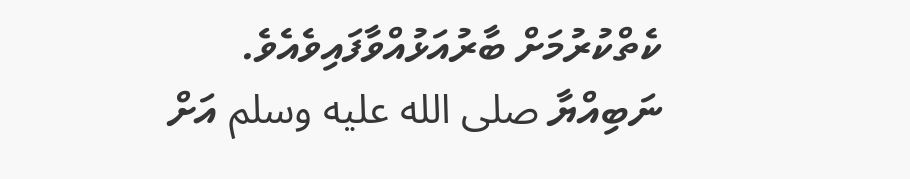ކެތްކުރުމަށް ބާރުއަޅުއްވާފައިވެއެވެ.
ނަބިއްޔާ صلى الله عليه وسلم އަށް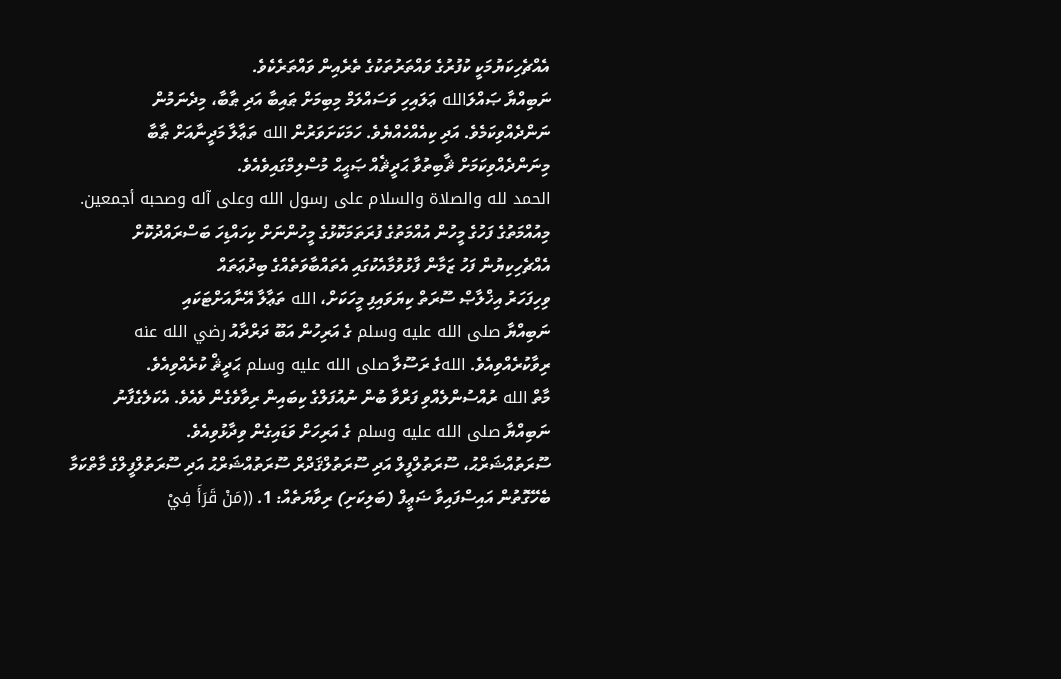އެއްޗެހިކަޔުމަކީ ކުފުރުގެ ވައްތަރުތަކުގެ ތެރެއިން ވައްތަރެކެވެ.
ނަބިއްޔާ ޞައްލަالله ޢަލައިހި ވަސައްލަމް މިބިމަށް ޠައިބާ އަދި ޠާބާ، މިދެނަމުން ނަންދެއްވިކަމެވެ. އަދި ކިއެއްހެއްޔެވެ. ހަމަކަށަވަރުން الله ތަޢާލާ މަދީނާއަށް ޠާބާ މިނަންދެއްވިކަމަށް ޘާބިތުވާ ޙަދީޘެއް ޞަޙީޙް މުސްލިމްގައިވެއެވެ.
الحمد لله والصلاة والسلام على رسول الله وعلى آله وصحبه أجمعين. މިއުއްމަތުގެ ފަހުގެ މީހުން އުއްމަތުގެ ފުރަތަމަކޮޅުގެ މީހުންނަށް ކިހައްޑިހަ ބަސްރައްދުކޮށް އެއްޗެހިކިޔުން ފަހު ޒަމާން ފާޅުވުމާއެކުގައި އެތައްބާވަތެއްގެ ބިދުޢަތައް
ވިހިފަހަރު އިޚްލާޞް ސޫރަތް ކިޔަވައިފި މީހަކަށް، الله ތަޢާލާ އޭނާއަށްޓަކައި
ނަބިއްޔާ صلى الله عليه وسلم ގެ އަރިހުން އަބޫ ދަރްދާއު رضي الله عنه ރިވާކުރެއްވިއެވެ. اللهގެ ރަސޫލާ صلى الله عليه وسلم ޙަދީޘް ކުރެއްވިއެވެ.
މާތް الله ރުއްސުންލެއްވި ފަރްވާ ބުން ނުއުފަލްގެ ކިބައިން ރިވާވެގެން ވެއެވެ. އެކަލެގެފާނު ނަބިއްޔާ صلى الله عليه وسلم ގެ އަރިހަށް ވަޑައިގެން ވިދާޅުވިއެވެ.
ސޫރަތުއްޝަރްޙު، ސޫރަތުލްފީލް އަދި ސޫރަތުލްޤަދްރް ސޫރަތުއްޝަރްޙު އަދި ސޫރަތުލްފީލްގެ މާތްކަމާ ބެހޭގޮތުން އައިސްފައިވާ ޟަޢީފް (ބަލިކަށި) ރިވާޔަތެއް: 1. ((مَنْ قَرَأَ فِيْ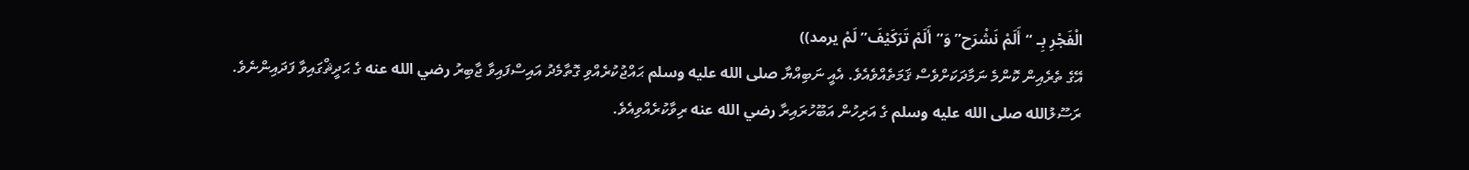الْفَجْرِ بِـ “أَلَمْ نَشْرَح” وَ”أَلَمْ تَرَكَيْفَ” لَمْ يرمد))
އޭގެ ތެރެއިން ކޮންމެ ނަމާދަކަށްވެސް ޤަމަތެއްވެއެވެ. އެއީ ނަބިއްޔާ صلى الله عليه وسلم ޙައްޖުކުރެއްވި ގޮތާމެދު އައިސްފައިވާ ޖާބިރު رضي الله عنه ގެ ޙަދީޘްގައިވާ ފަދައިންނެވެ.
ރަސޫލުالله صلى الله عليه وسلم ގެ އަރިހުން އަބޫހުރައިރާ رضي الله عنه ރިވާކުރެއްވިއެވެ.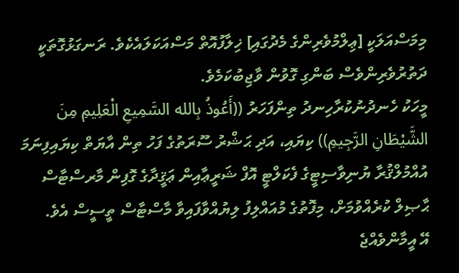މިމަސްއަލަކީ [ޢިލްމުވެރިންގެ މެދުގައި] ޚިލާފުއޮތް މަސްއަކަލައެކެވެ. ރަނގަޅުގޮތަކީ ދަތުރުވެރިންވެސް ބަންގި ގޮވުން ވާޖިބުކަމެވެ.
މީހަކު ހެނދުނުކުރާހިނދު ތިންފަހަރު ((أَعُوذُ بِالله السَّمِيعِ الْعَلِيمِ مِنَ الشَّيْطَانِ الرَّجِيمِ)) ކިޔައި، އަދި ޙަޝްރު ސޫރަތުގެ ފަހު ތިން އާޔަތް ކިޔައިފިނަމަ
އުއްމުލްޤުރާ ޔުނިވާސިޓީގެ ފެކަލްޓީ އޮފް ޝަރީޢާއިން ޢަޤީދާގެ ގޮފިން މާރސްޓާސް ޙާޞިލް ކުރެއްވުމަށް، މިފޮތުގެ މުއައްލިފު ލިޔުއްވާފައިވާ މާސްޓާސް ތީސީސް އެވެ.
އޭ އީމާންވެއްޖެ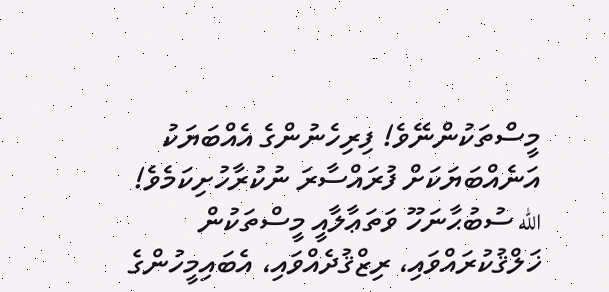މީސްތަކުންނޭވެ! ފިރިހެނުންގެ އެއްބަޔަކު އަނެއްބަޔަކަށް ފުރައްސާރަ ނުކުރާހުށިކަމެވެ!
الله ސުބުޙާނަހޫ ވަތަޢާލާއީ މީސްތަކުން ޚަލްޤުކުރައްވައި، ރިޒްޤުދެއްވައި، އެބައިމީހުންގެ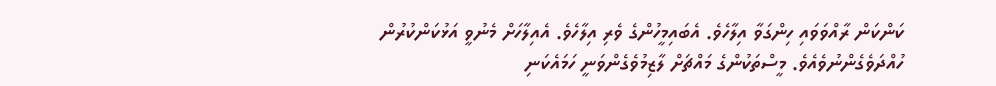ކަންކަން ރާއްވަވައި ހިންގަވާ އިލާހެވެ. އެބައިމީހުންގެ ވެރި އިލާހެވެ. އެއިލާހަށް މެނުވީ އަޅުކަންކުރުން ހުއްދަވެގެންނުވެއެވެ. މީސްތަކުންގެ މައްޗަށް ލާޒިމުވެގެންވަނީ ހަމައެކަނި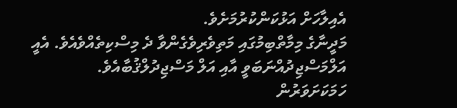އެއިލާހަށް އަޅުކަންކުރުމަށެވެ.
މަދީނާގެ މިމާތްބިމުގައި މަތިވެރިވެގެންވާ ދެ މިސްކިތެއްވެއެވެ. އެއީ އަލްމަސްޖިދުއްނަބަވީ އާއި އަލް މަސްޖިދުލްޤުބާއެވެ.
ހަމަކަށަވަރުން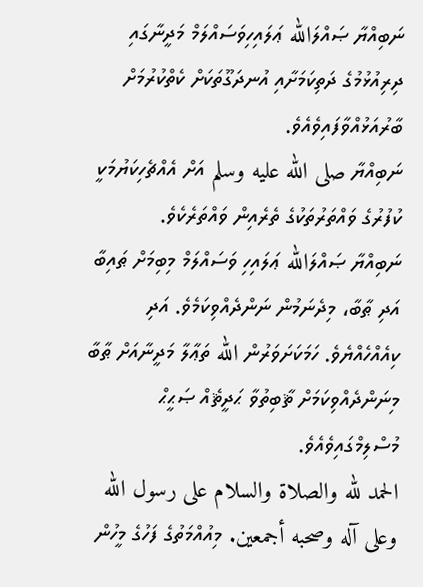ނަބިއްޔާ ޞައްލަالله ޢަލައިހިވަސައްލަމް މަދީނާގައި ދިރިއުޅުމުގެ ދަތިކަމަށާއި އުނދަގޫތަކަށް ކެތްކުރުމަށް ބާރުއަޅުއްވާފައިވެއެވެ.
ނަބިއްޔާ صلى الله عليه وسلم އަށް އެއްޗެހިކަޔުމަކީ ކުފުރުގެ ވައްތަރުތަކުގެ ތެރެއިން ވައްތަރެކެވެ.
ނަބިއްޔާ ޞައްލަالله ޢަލައިހި ވަސައްލަމް މިބިމަށް ޠައިބާ އަދި ޠާބާ، މިދެނަމުން ނަންދެއްވިކަމެވެ. އަދި ކިއެއްހެއްޔެވެ. ހަމަކަށަވަރުން الله ތަޢާލާ މަދީނާއަށް ޠާބާ މިނަންދެއްވިކަމަށް ޘާބިތުވާ ޙަދީޘެއް ޞަޙީޙް މުސްލިމްގައިވެއެވެ.
الحمد لله والصلاة والسلام على رسول الله وعلى آله وصحبه أجمعين. މިއުއްމަތުގެ ފަހުގެ މީހުން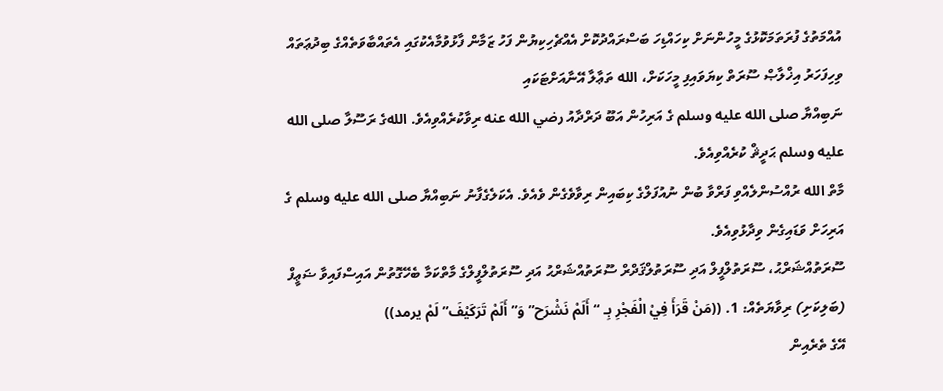އުއްމަތުގެ ފުރަތަމަކޮޅުގެ މީހުންނަށް ކިހައްޑިހަ ބަސްރައްދުކޮށް އެއްޗެހިކިޔުން ފަހު ޒަމާން ފާޅުވުމާއެކުގައި އެތައްބާވަތެއްގެ ބިދުޢަތައް
ވިހިފަހަރު އިޚްލާޞް ސޫރަތް ކިޔަވައިފި މީހަކަށް، الله ތަޢާލާ އޭނާއަށްޓަކައި
ނަބިއްޔާ صلى الله عليه وسلم ގެ އަރިހުން އަބޫ ދަރްދާއު رضي الله عنه ރިވާކުރެއްވިއެވެ. اللهގެ ރަސޫލާ صلى الله عليه وسلم ޙަދީޘް ކުރެއްވިއެވެ.
މާތް الله ރުއްސުންލެއްވި ފަރްވާ ބުން ނުއުފަލްގެ ކިބައިން ރިވާވެގެން ވެއެވެ. އެކަލެގެފާނު ނަބިއްޔާ صلى الله عليه وسلم ގެ އަރިހަށް ވަޑައިގެން ވިދާޅުވިއެވެ.
ސޫރަތުއްޝަރްޙު، ސޫރަތުލްފީލް އަދި ސޫރަތުލްޤަދްރް ސޫރަތުއްޝަރްޙު އަދި ސޫރަތުލްފީލްގެ މާތްކަމާ ބެހޭގޮތުން އައިސްފައިވާ ޟަޢީފް (ބަލިކަށި) ރިވާޔަތެއް: 1. ((مَنْ قَرَأَ فِيْ الْفَجْرِ بِـ “أَلَمْ نَشْرَح” وَ”أَلَمْ تَرَكَيْفَ” لَمْ يرمد))
އޭގެ ތެރެއިން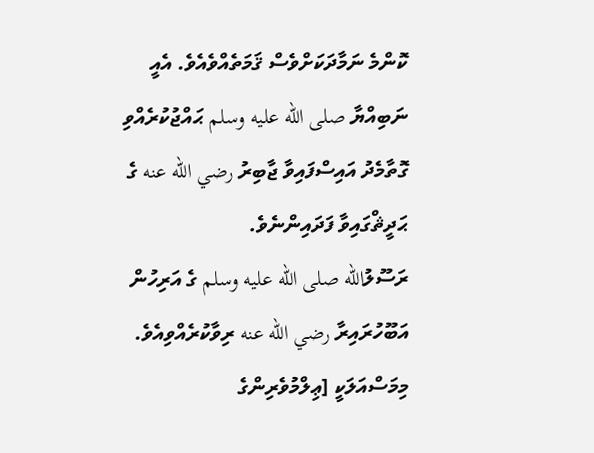ކޮންމެ ނަމާދަކަށްވެސް ޤަމަތެއްވެއެވެ. އެއީ ނަބިއްޔާ صلى الله عليه وسلم ޙައްޖުކުރެއްވި ގޮތާމެދު އައިސްފައިވާ ޖާބިރު رضي الله عنه ގެ ޙަދީޘްގައިވާ ފަދައިންނެވެ.
ރަސޫލުالله صلى الله عليه وسلم ގެ އަރިހުން އަބޫހުރައިރާ رضي الله عنه ރިވާކުރެއްވިއެވެ.
މިމަސްއަލަކީ [ޢިލްމުވެރިންގެ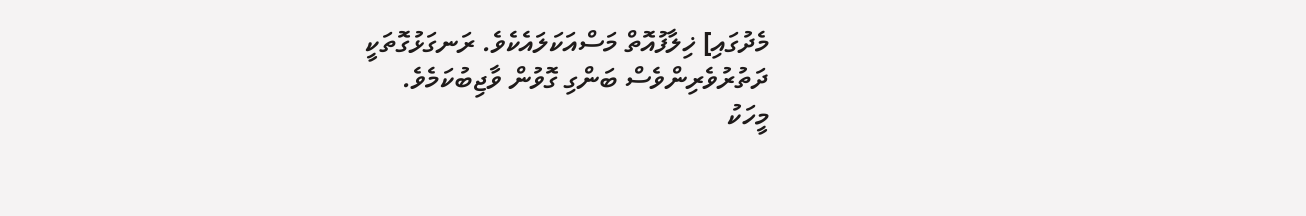މެދުގައި] ޚިލާފުއޮތް މަސްއަކަލައެކެވެ. ރަނގަޅުގޮތަކީ ދަތުރުވެރިންވެސް ބަންގި ގޮވުން ވާޖިބުކަމެވެ.
މީހަކު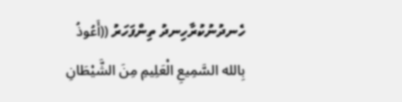ހެނދުނުކުރާހިނދު ތިންފަހަރު ((أَعُوذُ بِالله السَّمِيعِ الْعَلِيمِ مِنَ الشَّيْطَانِ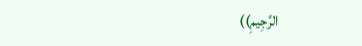الرَّجِيمِ))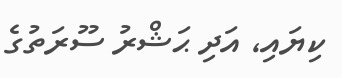ކިޔައި، އަދި ޙަޝްރު ސޫރަތުގެ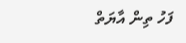ފަހު ތިން އާޔަތް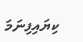ކިޔައިފިނަމަ